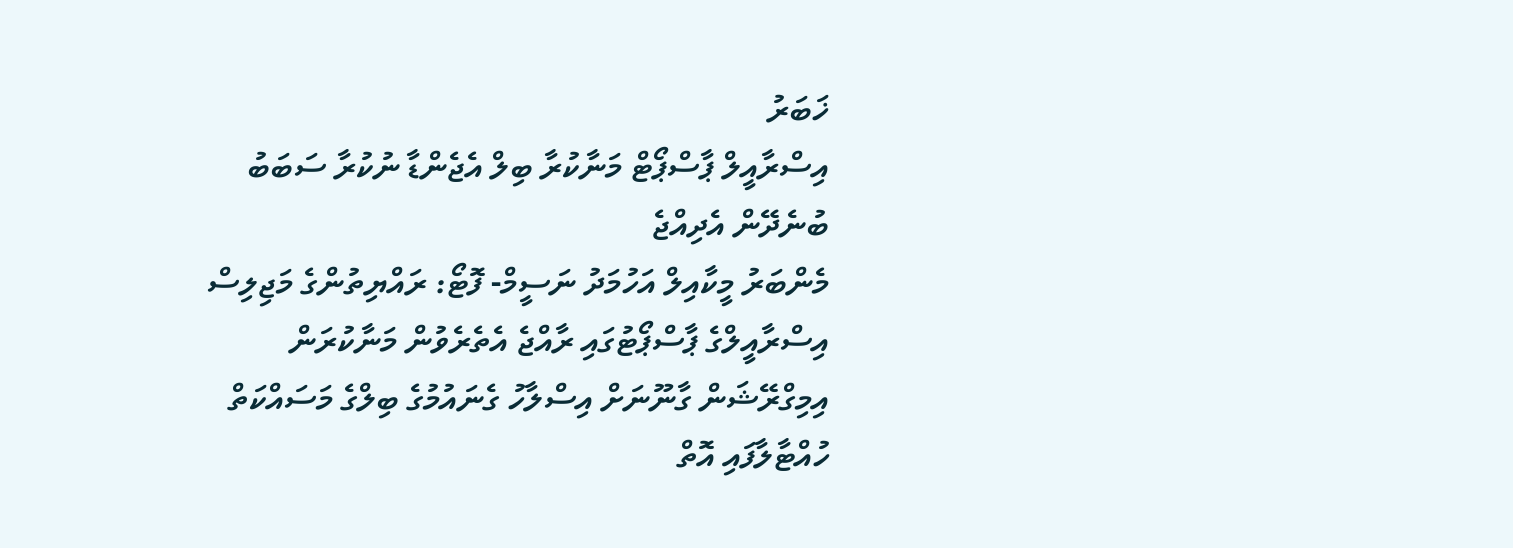ޚަބަރު
އިސްރާއީލް ޕާސްޕޯޓް މަނާކުރާ ބިލް އެޖެންޑާ ނުކުރާ ސަބަބު ބުނެދޭން އެދިއްޖެ
މެންބަރު މީކާއިލް އަހުމަދު ނަސީމް- ފޮޓޯ: ރައްޔިތުންގެ މަޖިލިސް
އިސްރާއީލްގެ ޕާސްޕޯޓުގައި ރާއްޖެ އެތެރެވުން މަނާކުރަން އިމިގްރޭޝަން ގާނޫނަށް އިސްލާހު ގެނައުމުގެ ބިލްގެ މަސައްކަތް ހުއްޓާލާފައި އޮތް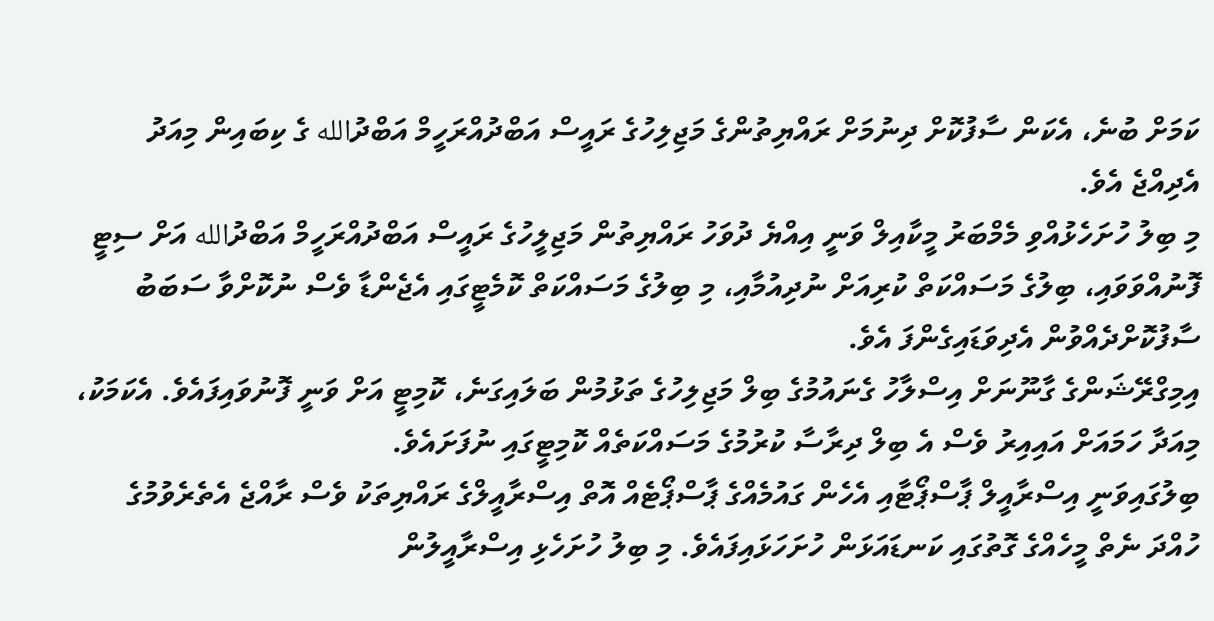ކަމަށް ބުނެ، އެކަން ސާފުކޮށް ދިނުމަށް ރައްޔިތުންގެ މަޖިލިހުގެ ރައީސް އަބްދުއްރަހީމް އަބްދުالله ގެ ކިބައިން މިއަދު އެދިއްޖެ އެވެ.
މި ބިލު ހުށަހެޅުއްވި މެމްބަރު މީކާއިލް ވަނީ އިއްޔެ ދުވަހު ރައްޔިތުން މަޖިލީހުގެ ރައީސް އަބްދުއްރަހީމް އަބްދުالله އަށް ސިޓީ ފޮނުއްވަވައި، ބިލުގެ މަސައްކަތް ކުރިއަށް ނުދިއުމާއި، މި ބިލުގެ މަސައްކަތް ކޮމެޓީގައި އެޖެންޑާ ވެސް ނުކޮށްވާ ސަބަބު ސާފުކޮށްދެއްވުން އެދިވަޑައިގެންފަ އެވެ.
އިމިގްރޭޝަންގެ ގާނޫނަށް އިސްލާހު ގެނައުމުގެ ބިލް މަޖިލިހުގެ ތަޅުމުން ބަލައިގަނެ، ކޮމިޓީ އަށް ވަނީ ފޮނުވައިފައެވެ. އެކަމަކު، މިއަދާ ހަމައަށް އައިއިރު ވެސް އެ ބިލް ދިރާސާ ކުރުމުގެ މަސައްކަތެއް ކޮމިޓީގައި ނުފަށައެވެ.
ބިލުގައިވަނީ އިސްރާއީލް ޕާސްޕޯޓާއި އެހެން ގައުމެއްގެ ޕާސްޕޯޓެއް އޮތް އިސްރާއީލްގެ ރައްޔިތަކު ވެސް ރާއްޖެ އެތެރެވުމުގެ ހުއްދަ ނެތް މީހެއްގެ ގޮތުގައި ކަނޑައަޅަން ހުށަހަޅައިފައެވެ. މި ބިލު ހުށަހެޅި އިސްރާއީލުން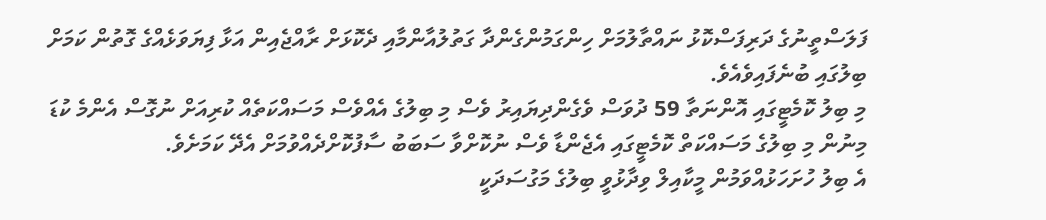ފަލަސްތީނުގެ ދަރިފަސްކޮޅު ނައްތާލުމަށް ހިންގަމުންގެންދާ ގަތުލުއާންމާއި ދެކޮޅަށް ރާއްޖެއިން އަޅާ ފިޔަވަޅެއްގެ ގޮތުން ކަމަށް ބިލުގައި ބުނެފައިވެއެވެ.
މި ބިލު ކޮމެޓީގައި އޮންނަތާ 59 ދުވަސް ވެގެންދިޔައިރު ވެސް މި ބިލުގެ އެއްވެސް މަސައްކަތެއް ކުރިއަށް ނުގޮސް އެންމެ ކުޑަ މިނުން މި ބިލުގެ މަސައްކަތް ކޮމެޓީގައި އެޖެންޑާ ވެސް ނުކޮށްވާ ސަބަބު ސާފުކޮށްދެއްވުމަށް އެދޭ ކަމަށެވެ.
އެ ބިލު ހުށަހަޅުއްވަމުން މީކާއިލް ވިދާޅުވީ ބިލުގެ މަގުސަދަކީ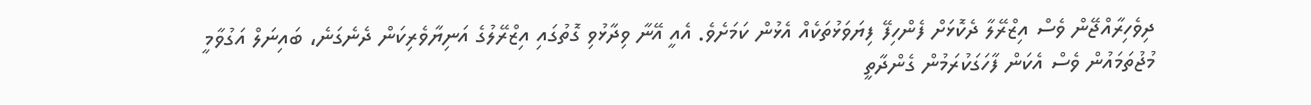ދިވެހިރާއްޖޭން ވެސް އިޒްރޭލާ ދެކޮޅަށް ފެންހިފޭ ފިޔަވަޅުތަކެއް އެޅުން ކަމަށެވެ. އެއީ އޭނާ ވިދާޅުވި ގޮތުގައި އިޒްރޭލުގެ އަނިޔާވެރިކަން ދެނެގަނެ، ބައިނަލް އަގުވާމީ މުޖުތަމައުން ވެސް އެކަން ފާހަގަކުރަމުން ގެންދާތީ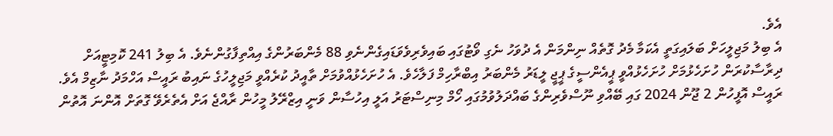އެވެ.
އެ ބިލު މަޖިލީހަށް ބަލައިގަތީ އެކަމާ މެދު ގޮތެއް ނިންމަން އެ ދުވަހު ނެގި ވޯޓުގައި ބައިވެރިވެވަޑައިގެންނެވި 88 މެންބަރުންގެ އިއްތިފާގުންނެވެ. އެ ބިލު 241 ކޮމިޓީއަށް ދިރާސާކުރަން ހުށަހެޅުމަށް ހުށަހެޅުއްވީ ޕީއެންސީގެ ޕީޖީ ލީޑަރު މެންބަރު އިބްރާހިމް ފަލާހެވެ. އެ ހުށަހެޅުއްވުމަށް ތާއީދު ކުރެއްވީ މަޖިލީހުގެ ނައިބު ރައީސް އަހްމަދު ނާޒިމް އެވެ.
ރައީސް އޮފީހުން 2 ޖޫން 2024 ގައި ބޭއްވި ނޫސްވެރިންގެ ބައްދަލުވުމުގައި ހޯމް މިނިސްޓަރު އަލީ އިހުސާން ވަނީ އިޒްރޭލު މީހުން ރާއްޖެ އަށް އެތެރެވޭ ގޮތަށް އޮންނަ އޮތުން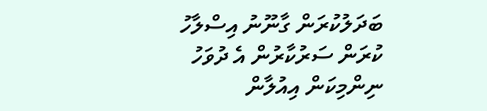ބަދަލުކުރަން ގާނޫނު އިސްލާހު ކުރަން ސަރުކާރުން އެ ދުވަހު ނިންމިކަން އިއުލާން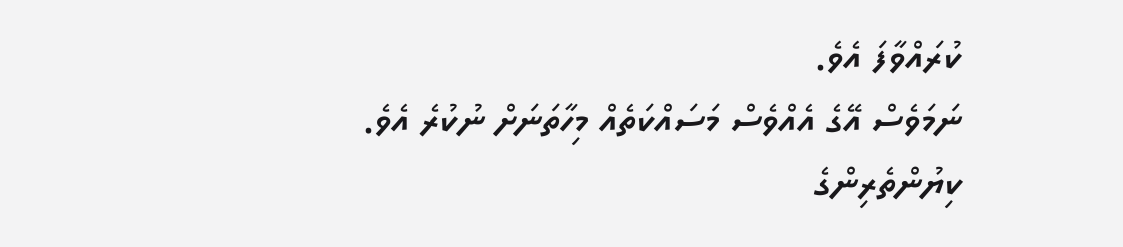ކުރައްވާފަ އެވެ.
ނަމަވެސް އޭގެ އެއްވެސް މަސައްކަތެއް މިހާތަނަށް ނުކުރެ އެވެ.
ކިޔުންތެރިންގެ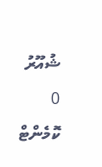ޝުއޫރު
0 ކޮމެންޓް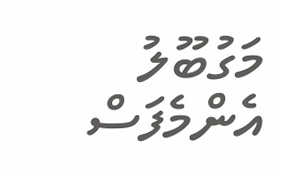މަގުބޫލު
އެންމެފަސް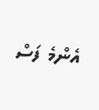އެންމެ ފަސް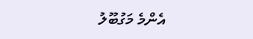އެންމެ މަގުބޫލު